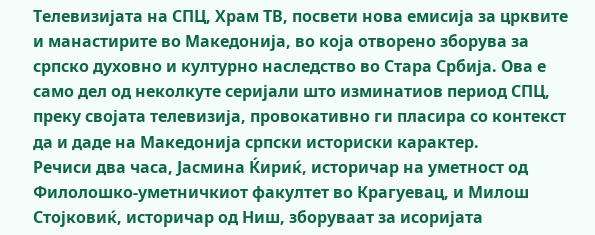Телевизијата на СПЦ, Храм ТВ, посвети нова емисија за црквите и манастирите во Македонија, во која отворено зборува за српско духовно и културно наследство во Стара Србија. Ова е само дел од неколкуте серијали што изминатиов период СПЦ, преку својата телевизија, провокативно ги пласира со контекст да и даде на Македонија српски историски карактер.
Речиси два часа, Јасмина Ќириќ, историчар на уметност од Филолошко-уметничкиот факултет во Крагуевац, и Милош Стојковиќ, историчар од Ниш, зборуваат за исоријата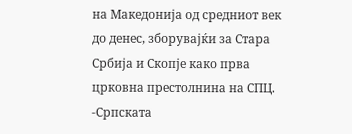на Македонија од средниот век до денес, зборувајќи за Стара Србија и Скопје како прва црковна престолнина на СПЦ.
-Српската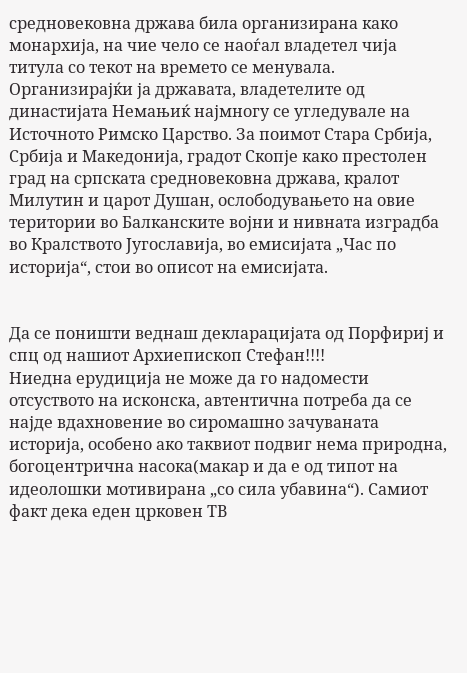средновековна држава била организирана како монархија, на чие чело се наоѓал владетел чија титула со текот на времето се менувала. Организирајќи ја државата, владетелите од династијата Немањиќ најмногу се угледувале на Источното Римско Царство. За поимот Стара Србија, Србија и Македонија, градот Скопје како престолен град на српската средновековна држава, кралот Милутин и царот Душан, ослободувањето на овие територии во Балканските војни и нивната изградба во Кралството Југославија, во емисијата „Час по историја“, стои во описот на емисијата.


Да се поништи веднаш декларацијата од Порфириј и спц од нашиот Архиепископ Стефан!!!!
Ниедна ерудиција не може да го надомести отсуството на исконска, автентична потреба да се најде вдахновение во сиромашно зачуваната историја, особено ако таквиот подвиг нема природна, богоцентрична насока(макар и да е од типот на идеолошки мотивирана „со сила убавина“). Самиот факт дека еден црковен ТВ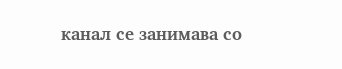канал се занимава со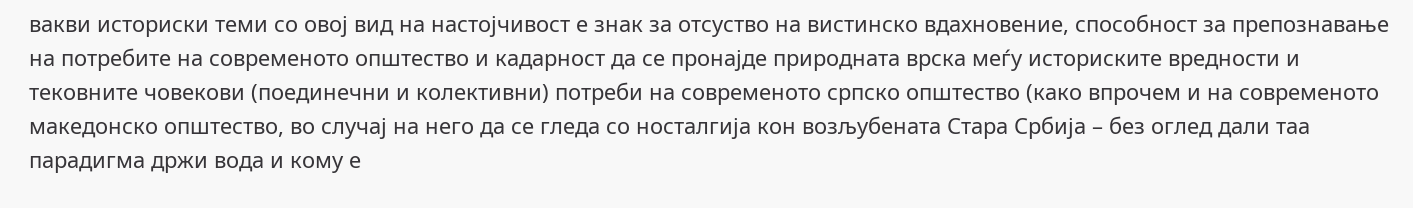вакви историски теми со овој вид на настојчивост е знак за отсуство на вистинско вдахновение, способност за препознавање на потребите на современото општество и кадарност да се пронајде природната врска меѓу историските вредности и тековните човекови (поединечни и колективни) потреби на современото српско општество (како впрочем и на современото македонско општество, во случај на него да се гледа со носталгија кон возљубената Стара Србија – без оглед дали таа парадигма држи вода и кому е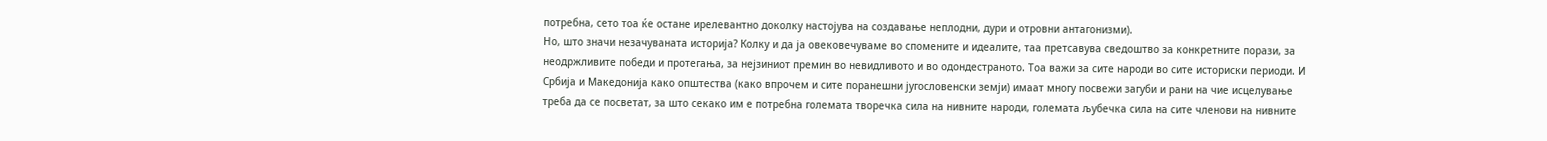потребна, сето тоа ќе остане ирелевантно доколку настојува на создавање неплодни, дури и отровни антагонизми).
Но, што значи незачуваната историја? Колку и да ја овековечуваме во спомените и идеалите, таа претсавува сведоштво за конкретните порази, за неодржливите победи и протегања, за нејзиниот премин во невидливото и во одондестраното. Тоа важи за сите народи во сите историски периоди. И Србија и Македонија како општества (како впрочем и сите поранешни југословенски земји) имаат многу посвежи загуби и рани на чие исцелување треба да се посветат, за што секако им е потребна големата творечка сила на нивните народи, големата љубечка сила на сите членови на нивните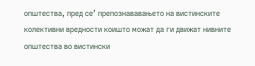општества, пред се’ препознававањето на вистинските колективни вредности коишто можат да ги движат нивните општества во вистински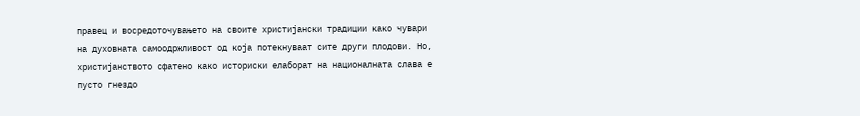правец и восредоточувањето на своите христијански традиции како чувари на духовната самоодржливост од која потекнуваат сите други плодови. Но, христијанството сфатено како историски елаборат на националната слава е пусто гнездо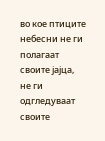во кое птиците небесни не ги полагаат своите јајца, не ги одгледуваат своите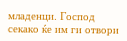младенци. Господ секако ќе им ги отвори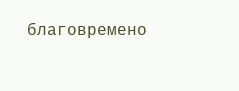благовремено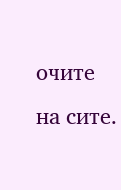очите на сите.